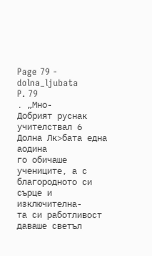Page 79 - dolna_ljubata
P. 79
. „Мно-
Добрият руснак учителствал 6 Долна Лк>бата една аодина
го обичаше учениците, а с благородното си сърце и изключителна-
та си работливост даваше светъл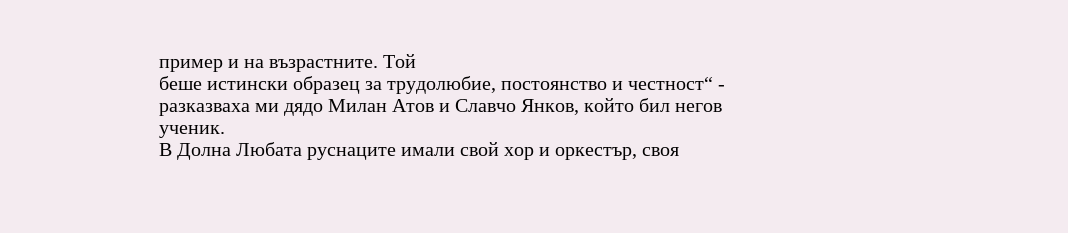пример и на възрастните. Той
беше истински образец за трудолюбие, постоянство и честност“ -
разказваха ми дядо Милан Атов и Славчо Янков, който бил негов
ученик.
В Долна Любата руснаците имали свой хор и оркестър, своя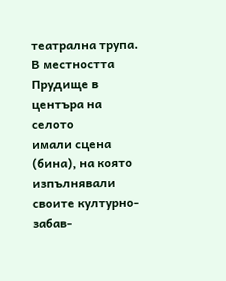театрална трупа. В местността Прудище в центъра на селото
имали сцена (бина), на която изпълнявали своите културно-забав-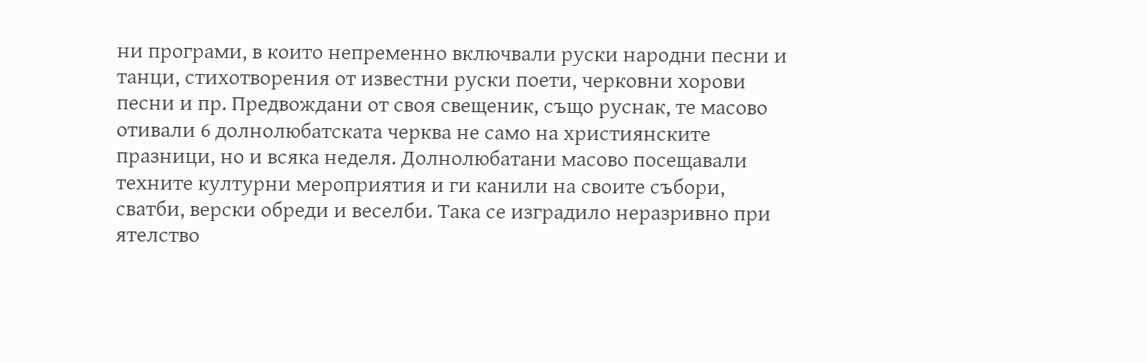ни програми, в които непременно включвали руски народни песни и
танци, стихотворения от известни руски поети, черковни хорови
песни и пр. Предвождани от своя свещеник, също руснак, те масово
отивали 6 долнолюбатската черква не само на християнските
празници, но и всяка неделя. Долнолюбатани масово посещавали
техните културни мероприятия и ги канили на своите събори,
сватби, верски обреди и веселби. Така се изградило неразривно при
ятелство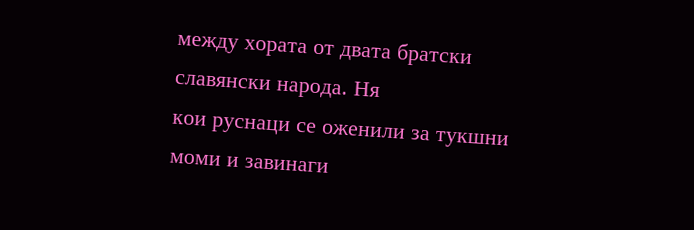между хората от двата братски славянски народа. Ня
кои руснаци се оженили за тукшни моми и завинаги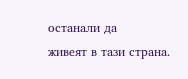останали да
живеят в тази страна.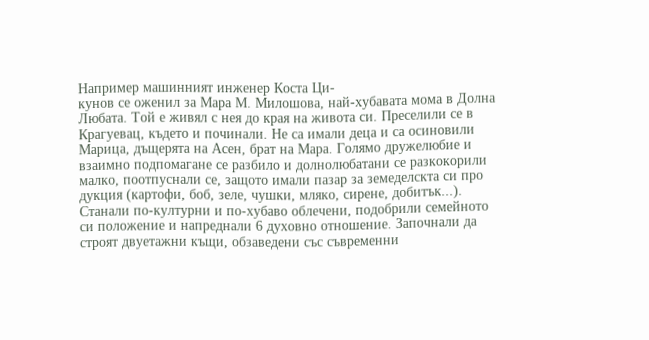Например машинният инженер Коста Ци-
кунов се оженил за Мара М. Милошова, най-хубавата мома в Долна
Любата. Той е живял с нея до края на живота си. Преселили се в
Крагуевац, където и починали. Не са имали деца и са осиновили
Марица, дъщерята на Асен, брат на Мара. Голямо дружелюбие и
взаимно подпомагане се разбило и долнолюбатани се разкокорили
малко, поотпуснали се, защото имали пазар за земеделскта си про
дукция (картофи, боб, зеле, чушки, мляко, сирене, добитък...).
Станали по-културни и по-хубаво облечени, подобрили семейното
си положение и напреднали 6 духовно отношение. Започнали да
строят двуетажни къщи, обзаведени със съвременни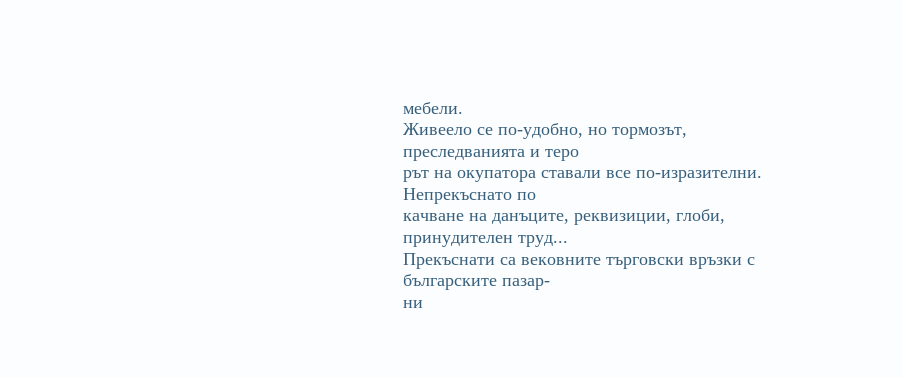мебели.
Живеело се по-удобно, но тормозът, преследванията и теро
рът на окупатора ставали все по-изразителни. Непрекъснато по
качване на данъците, реквизиции, глоби, принудителен труд...
Прекъснати са вековните търговски връзки с българските пазар-
ни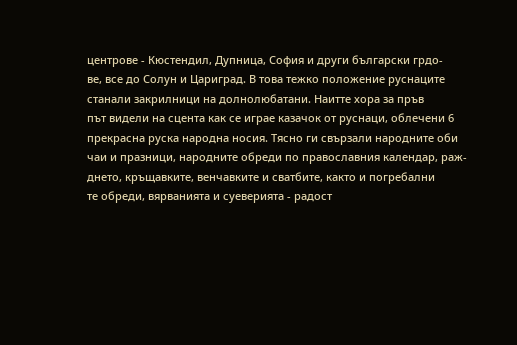центрове - Кюстендил, Дупница, София и други български грдо-
ве, все до Солун и Цариград. В това тежко положение руснаците
станали закрилници на долнолюбатани. Наитте хора за пръв
път видели на сцента как се играе казачок от руснаци, облечени 6
прекрасна руска народна носия. Тясно ги свързали народните оби
чаи и празници, народните обреди по православния календар, раж-
днето, кръщавките, венчавките и сватбите, както и погребални
те обреди, вярванията и суеверията - радост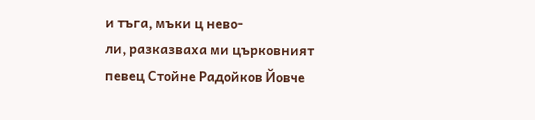и тъга, мъки ц нево-
ли, разказваха ми църковният певец Стойне Радойков Йовче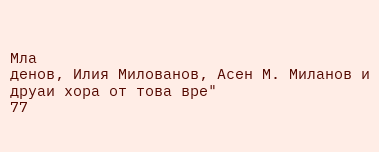Мла
денов, Илия Милованов, Асен М. Миланов и друаи хора от това вре"
77